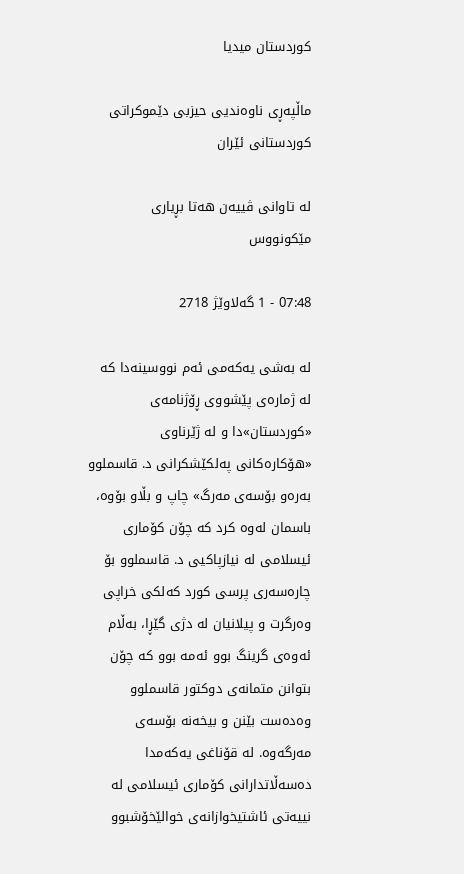کوردستان میدیا

ماڵپەڕی ناوەندیی حیزبی دێموکراتی کوردستانی ئێران

لە تاوانی ڤییەن هەتا بڕیاری مێکونووس

07:48 - 1 گەلاوێژ 2718

لە بەشی یەکەمی ئەم نووسینەدا کە لە ژمارەی پێشووی ڕۆژنامەی «کوردستان»دا و لە ژێرناوی «هۆکارەکانی پەلکێشکرانی د. قاسملوو بەرەو بۆسەی مەرگ» چاپ و بڵاو بۆوە، باسمان لەوە کرد کە چۆن کۆماری ئیسلامی لە نیازپاکیی د. قاسملوو بۆ چارەسەری پرسی کورد کەلکی خراپی وەرگرت و پیلانیان لە دژی گێڕا، بەڵام ئەوەی گرینگ بوو ئەمە بوو کە چۆن بتوانن متمانەی دوکتور قاسملوو وەدەست بێنن و بیخەنە بۆسەی مەرگەوە. لە قۆناغی یەکەمدا دەسەڵاتدارانی کۆماری ئیسلامی لە نییەتی ئاشتیخوازانەی خوالێخۆشبوو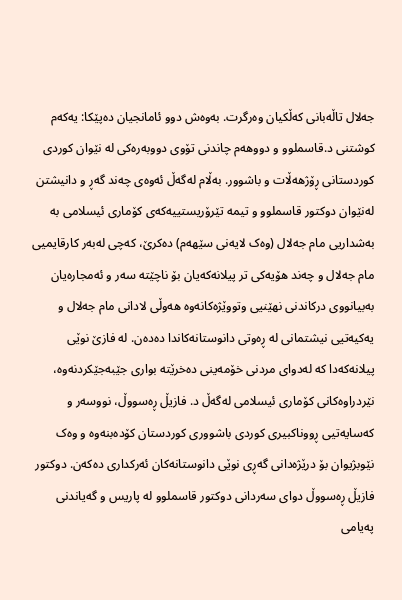جەلال تاڵەبانی کەڵکیان وەرگرت. بەوەش دوو ئامانجیان دەپێکا: یەکەم کوشتنی د.قاسملوو و دووهەم چاندنی تۆوی دووبەرەکی لە نێوان کوردی کوردستانی ڕۆژهەڵات و باشوور. بەڵام لەگەڵ ئەوەی چەند گەڕ و دانیشتن لەنێوان دوکتور قاسملوو و تیمە تێرۆریستییەکەی کۆماری ئیسلامی بە بەشداریی مام جەلال (وەک لایەنی سێهەم) دەکرێ، کەچی لەبەر کارقایمیی مام جەلال و چەند هۆیەکی تر پیلانەکەیان بۆ ناچێتە سەر و ئەمجارەیان بەبیانووی درکاندنی نهێنیی وتووێژەکانەوە هەوڵی لادانی مام جەلال و یەکیەتیی نیشتمانی لە ڕەوتی دانوستانەکاندا دەدەن. لە فازێ نوێی پیلانەکەدا کە لەدوای مردنی خۆمەینی دەخرێتە بواری جێبەجێکردنەوە، نێردراوەکانی کۆماری ئیسلامی لەگەڵ د. فازیڵ ڕەسووڵ، نووسەر و کەسایەتیی ڕووناکبیری کوردی باشووری کوردستان کۆدەبنەوە و وەک نێوبژیوان بۆ درێژەدانی گەڕی نوێی دانوستانەکان ئەرکداری دەکەن. دوکتور فازیڵ ڕەسووڵ دوای سەردانی دوکتور قاسملوو لە پاریس و گەیاندنی پەیامی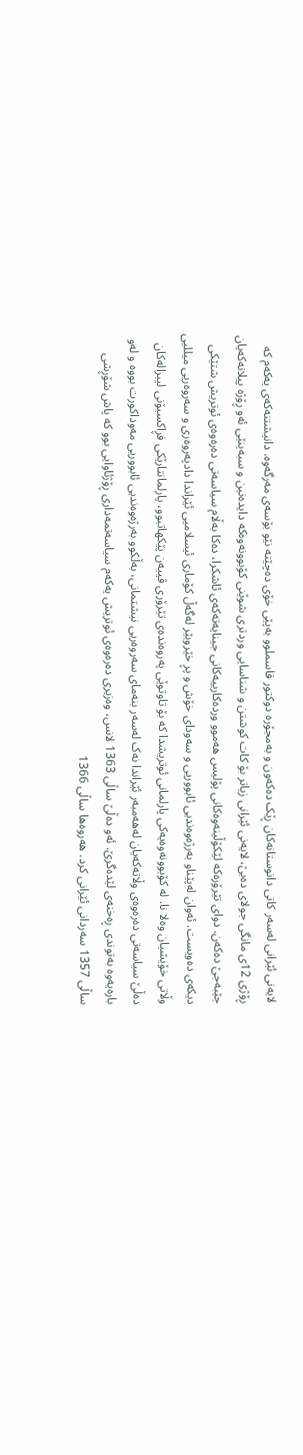لایەنی ئێرانی لەسەر کاتی دانوستانەکان ڕێک دەکەون و بەمجۆرە دوکتور قاسملوو بەپێی خۆی دەچێتە نێو بۆسەی مەرگەوە. دانیشتنەکەی یەکەم کە ڕۆژی 12ی مانگی جولای دەبێ، لایەنی ئێرانی زیاتر بۆ کات کوشتن و شناسایی وردتری شوێنی کۆبوونەوەکە دایدەنین و سبەینێی ئەو ڕۆژە پیلانەکەیان جێبەجێ دەکەن. دوای تێرۆرەکە لێکۆڵینەوەکانی پۆلیس هەموو وردەکارییەکانی جینایەتەکەی ئاشکرا، دەکا بەڵام سیاسەتی دەرەوەی ئوتریش شتێکی دیکەی دەویست. ئەوان لەپێناو بەرژەوەندیی ئابووریی و سەودای خۆش و پڕ خێروبێر لەگەڵ کۆماری ئیسلامیی ئێراندا دادپەروەری و سەروەریی میللیی وڵاتی خۆیشیان وەلا نا. لە کۆبوونەوەیەکی پارلمانی ئوتریشدا کە بۆ تاوتوێی پەروەندەی تێرۆری ڤییەن پێکهاتبوو، پارلمانتارێکی فڕاکسیۆنی لیبرالەکان دەڵێ سیاسەتی دەرەوەی وڵاتەکەیان لەهەمبەر ئێراندا نەک لەسەر بنەمای سەروەریی نیشتمانی، بەڵکوو بەرژەوەندیی ئابووریی مەوداکورت بووە و لەو بارەیەوە بەتوندی ڕەخنەی لێدەگرێ. ئەو دەڵێ ساڵی 1363 لانس، وەزیری دەرەوەی ئوتریش یه‌که‌م سیاسه‌تمه‌داری ڕۆژئاوایی بوو که پاش شۆڕشی ساڵی 1357 سه‌ردانی ئێرانی کرد. هەروەها ساڵی 1366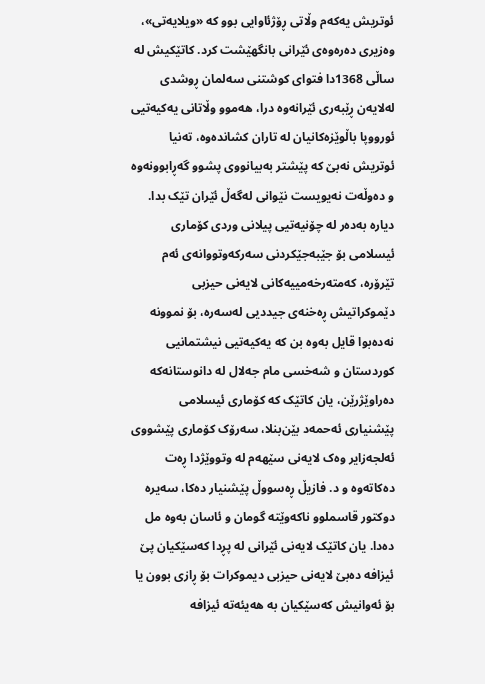ئوتریش یه‌که‌م وڵاتی ڕۆژئاوایی بوو که «ویلایه‌تی»، وەزیری دەرەوەی ئێرانی بانگهێشت کرد. کاتێکیش لە ساڵی 1368دا فتوای کوشتنی سه‌لمان ڕوشدی لەلایەن ڕێبەری ئێرانەوە درا، هه‌موو وڵاتانی یه‌کیه‌تیی ئورووپا باڵوێزەکانیان له تاران کشاندەوە، تەنیا ئوتریش نەبێ کە پێشتر بەبیانووی پشوو گەڕابوونەوە و دەوڵەت نەیویست نێوانی لەگەڵ ئێران تێک بدا. دیارە بەدەر لە چۆنیەتیی پیلانی وردی کۆماری ئیسلامی بۆ جێبەجێکردنی سەرکەوتووانەی ئەم تێرۆرە، کەمتەرخەمییەکانی لایەنی حیزبی دێموکراتیش ڕەخنەی جیددیی لەسەرە، بۆ نموونە نەدەبوا قایل بەوە بن کە یەکیەتیی نیشتمانیی کوردستان و شەخسی مام جەلال لە دانوستانەکە دەراوێژرێن، یان کاتێک کە کۆماری ئیسلامی پێشنیاری ئەحمەد بێن‌بنلا، سەرۆک کۆماری پێشووی ئەلجەزایر وەک لایەنی سێهەم لە وتووێژدا ڕەت دەکاتەوە و د. فازیڵ ڕەسووڵ پێشنیار دەکا، سەیرە دوکتور قاسملوو ناکەوێتە گومان و ئاسان بەوە مل دەدا. یان کاتێک لایەنی ئێرانی لە پڕدا کەسێکیان پێ ئیزافە دەبێ لایەنی حیزبی دیموکرات بۆ ڕازی بوون یا بۆ ئەوانیش کەسێکیان بە هەیئەتە ئیزافە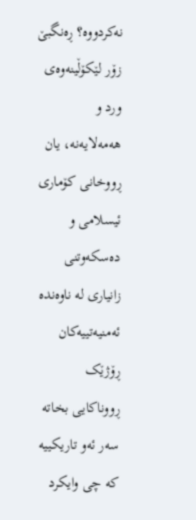نەکردووە؟ ڕەنگبێ زۆر لێکۆڵینەوەی ورد و هەمەلایەنە، یان ڕووخانی کۆماری ئیسلامی و دەسکەوتنی زانیاری لە ناوەندە ئەمنیەتییەکان ڕۆژێک ڕووناکایی بخاتە سەر ئەو تاریکییە کە چی وایکرد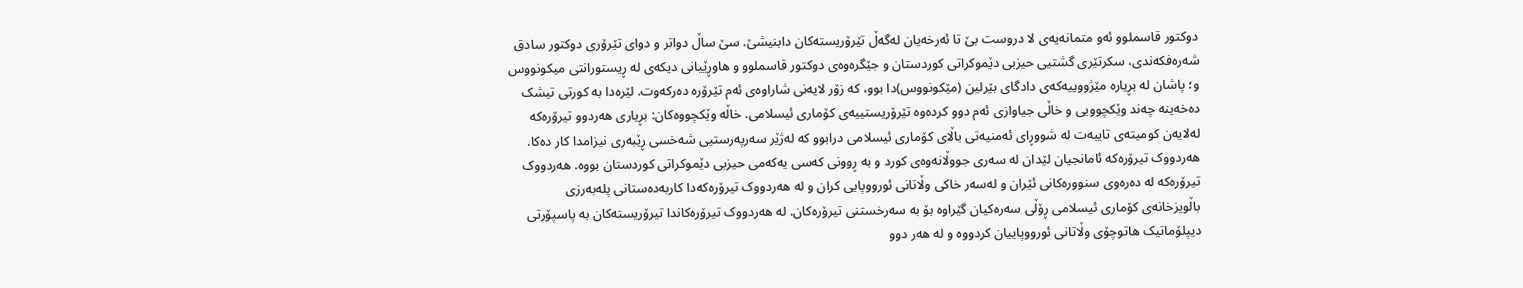دوکتور قاسملوو ئەو متمانەیەی لا دروست بێ تا ئەرخەیان لەگەڵ تێرۆریستەکان دابنیشێ. سێ ساڵ دواتر و دوای تێرۆری دوکتور سادق شەرەفکەندی، سکرتێری گشتیی حیزبی دێموکراتی کوردستان و جێگرەوەی دوکتور قاسملوو و هاوڕێیانی دیکەی لە ڕیستورانتی میکونووس و؛ پاشان لە بڕیارە مێژووییەکەی دادگای بێرلین (مێکونووس)دا بوو، کە زۆر لایەنی شاراوەی ئەم تێرۆرە دەرکەوت. لێرەدا بە کورتی تیشک دەخەینە چەند وێکچوویی و خاڵی جیاوازی ئەم دوو کردەوە تێرۆریستییەی کۆماری ئیسلامی. خاڵە وێکچووەکان: بڕیاری هەردوو تیرۆرەکە لەلایەن کومیتەی تایبەت لە شووڕای ئەمنیەتی باڵای کۆماری ئیسلامی درابوو کە لەژێر سەرپەرستیی شەخسی ڕێبەری نیزامدا کار دەکا. هەردووک تیرۆرەکە ئامانجیان لێدان لە سەری جووڵانەوەی کورد و بە ڕوونی کەسی یەکەمی حیزبی دێموکراتی کوردستان بووە. هەردووک تیرۆرەکە لە دەرەوی سنوورەکانی ئێران و لەسەر خاکی وڵاتانی ئورووپایی کران و لە هەردووک تیرۆرەکەدا کاربەدەستانی پلەبەرزی باڵویزخانەی کۆماری ئیسلامی ڕۆڵی سەرەکیان گێراوە بۆ بە سەرخستنی تیرۆرەکان. لە هەردووک تیرۆرەکاندا تیرۆریستەکان بە پاسپۆرتی دیپلۆماتیک هاتوچۆی وڵاتانی ئورووپاییان کردووە و لە هەر دوو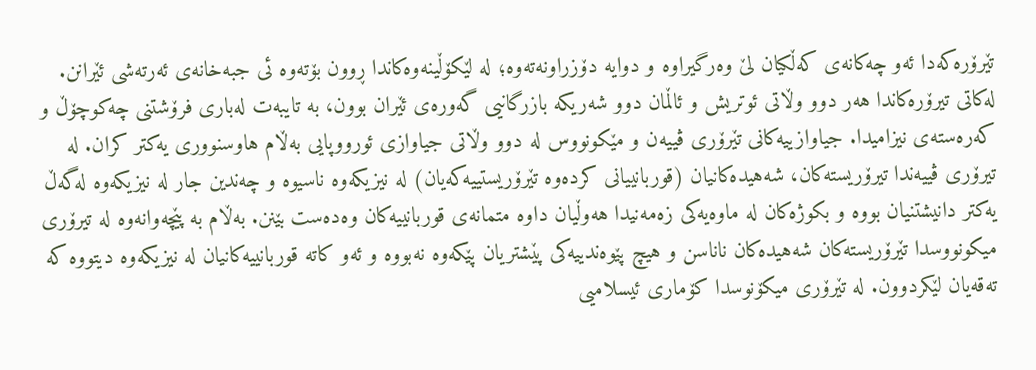تێرۆرەکەدا ئەو چەکانەی کەڵکیان لێ وەرگیراوە و دوایە دۆزراونەتەوە؛ لە لێکۆڵینەوەکاندا ڕوون بۆتەوە ئی جبەخانەی ئەرتەشی ئێرانن. لەکاتی تیرۆرەکاندا هەر دوو وڵاتی ئوتریش و ئاڵمان دوو شەریکە بازرگانیی گەورەی ئێران بوون، بە تایبەت لەباری فرۆشتنی چەکوچۆڵ و کەرەستەی نیزامیدا. جیاوازییەکانی تێرۆری ڤییەن و مێکونووس لە دوو وڵاتی جیاوازی ئورووپایی بەڵام هاوسنووری یەکتر کران. لە تیرۆری ڤییەندا تیرۆریستەکان، شەهیدەکانیان (قوربانییانی کردەوە تێرۆریستییەکەیان) لە نیزیکەوە ناسیوە و چەندین جار لە نیزیکەوە لەگەڵ یەکتر دانیشتنیان بووە و بکوژەکان لە ماوەیەکی زەمەنیدا هەوڵیان داوە متمانەی قوربانییەکان وەدەست بێنن. بەڵام بە پێچەوانەوە لە تیرۆری میکونووسدا تێرۆریستەکان شەهیدەکان ناناسن و هیچ پێوەندییەکی پێشتریان پێکەوە نەبووە و ئەو کاتە قوربانییەکانیان لە نیزیکەوە دیتووە کە تەقەیان لێکردوون. لە تێرۆری میکۆنوسدا کۆماری ئیسلامیی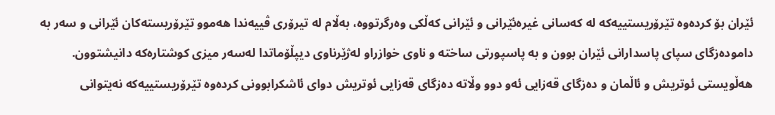ئێران بۆ کردەوە تێرۆریستییەکە لە کەسانی غیرەئێرانی و ئێرانی کەڵکی وەرگرتووە، بەڵام لە تیرۆری ڤییەندا هەموو تێرۆریستەکان ئێرانی و سەر بە دامودەزگای سپای پاسدارانی ئێران بوون و بە پاسپورتی ساختە و ناوی خوازراو لەژێرناوی دیپڵۆماتدا لەسەر میزی کوشتارەکە دانیشتوون. هەڵویستی ئوتریش و ئاڵمان و دەزگای قەزایی ئەو دوو وڵاتە دەزگای قەزایی ئوتریش دوای ئاشکرابوونی کردەوە تێرۆریستییەکە نەیتوانی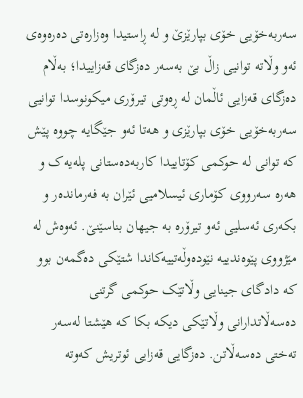سەربەخۆیی خۆی بپارێزێ و لە ڕاستیدا وەزارەتی دەرەوەی ئەو وڵاتە توانیی زاڵ بێ بەسەر دەزگای قەزاییدا؛ بەڵام دەزگای قەزایی ئاڵمان لە ڕەوتی تیرۆری میکونوسدا توانیی سەربەخۆیی خۆی بپارێزی و هەتا ئەو جێگایە چووە پێش کە توانی لە حوکمی کۆتاییدا کاربەدەستانی پلەیەک و هەرە سەرووی کۆماری ئیسلامیی ئێران بە فەرماندەر و بکەری ئەسلیی ئەو تیرۆرە بە جیهان بناسێنێ. ئەوەش لە مێژووی پێوەندییە نێودەوڵەتییەکاندا شتێکی دەگمەن بوو کە دادگای جینایی وڵاتێک حوکمی گرتنی دەسەڵاتدارانی وڵاتێکی دیکە بکا کە هێشتا لەسەر تەختی دەسەڵاتن. دەزگایی قەزایی ئوتریش کەوتە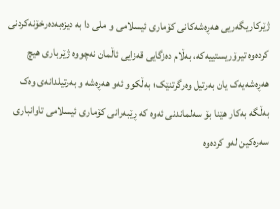ژێرکاریگەریی هەڕەشەکانی کۆماری ئیسلامی و ملی دا بە دیزەبەدەرخۆنەکردنی کردەوە تیرۆریستییەکە، بەڵام دەزگایی قەزایی ئاڵمان نەچووە ژێرباری هیچ هەڕەشەیەک یان بەرتیل وەرگرتنێک؛ بەڵکوو ئەو هەڕەشە و بەرتیلدانەی وەک بەڵگە بەکار هێنا بۆ سەلماندنی ئەوە کە ڕێبەرانی کۆماری ئیسلامی تاوانباری سەرەکین لەو کردەوە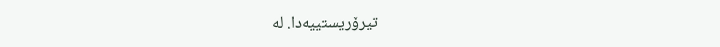تیرۆریستییەدا. لە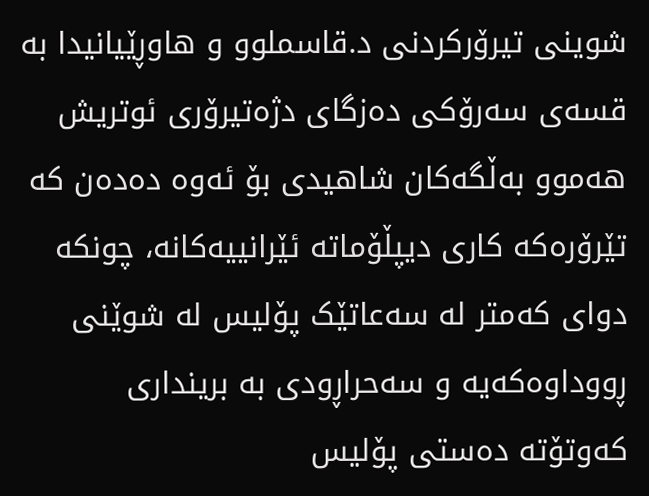شوینی تیرۆرکردنی د.قاسملوو و هاوڕێیانیدا بە قسەی سەرۆکی دەزگای دژەتیرۆری ئوتریش هەموو بەڵگەکان شاهیدی بۆ ئەوە دەدەن کە تێرۆرەکە کاری دیپڵۆماتە ئێرانییەکانە، چونکە دوای کەمتر لە سەعاتێک پۆلیس لە شوێنی ڕووداوەکەیە و سەحراڕودی بە برینداری کەوتۆتە دەستی پۆلیس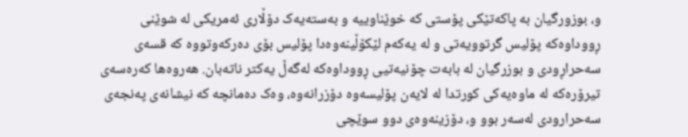و، بوزورگیان بە پاکەتێکی پۆستی کە خوێناوییە و بەستەیەک دۆڵاری ئەمریکی لە شوێنی ڕووداوەکە پۆلیس گرتوویەتی و لە یەکەم لێکۆڵینەوەدا پۆلیس بۆی دەرکەوتووە کە قسەی سەحراڕودی و بوزرگیان لە بابەت چۆنیەتیی ڕووداوەکە لەگەڵ یەکتر ناتەبان. هەروەها کەرەسەی تیرۆرەکە لە ماوەیەکی کورتدا لە لایەن پۆلیسەوە دۆزرانەوە، وەک دەمانچە کە نیشانەی پەنجەی سەحرارودی لەسەر بوو و، دۆزینەوەی دوو سوێچی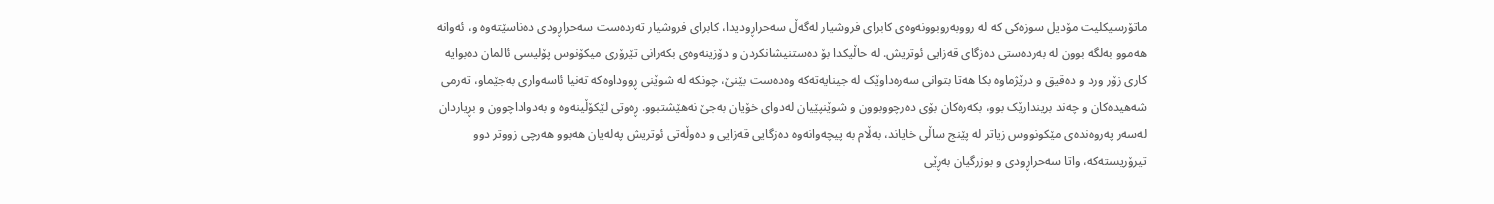ماتۆرسیکلیت مۆدیل سوزەکی کە لە رووبەروبوونەوەی کابرای فروشیار لەگەڵ سەحراڕودیدا، کابرای فروشیار تەردەست سەحراڕودی دەناسێتەوە و، ئەوانە هەموو بەلگە بوون لە بەردەستی دەزگای قەزایی ئوتریش. لە حاڵیکدا بۆ دەستنیشانکردن و دۆزینەوەی بکەرانی تێرۆری میکۆنوس پۆلیسی ئالمان دەبوایە کاری زۆر ورد و دەقیق و درێژماوە بکا هەتا بتوانی سەرەداوێک لە جینایەتەکە وەدەست بێنێ، چونکە لە شوێنی ڕووداوەکە تەنیا ئاسەواری بەجێماو، تەرمی شەهیدەکان و چەند بریندارێک بوو، بکەرەکان بۆی دەرچووبوون و شوێنپێیان لەدوای خۆیان بەجێ نەهێشتبوو. ڕەوتی لێکۆڵینەوە و بەدواداچوون و بڕیاردان لەسەر پەروەندەی مێکونووس زیاتر لە پێنج ساڵی خایاند، بەڵام بە پیچەوانەوە دەزگایی قەزایی و دەوڵەتی ئوتریش پەلەیان هەبوو هەرچی زووتر دوو تیرۆریستەکە، واتا سەحراڕودی و بوزرگیان بەڕێی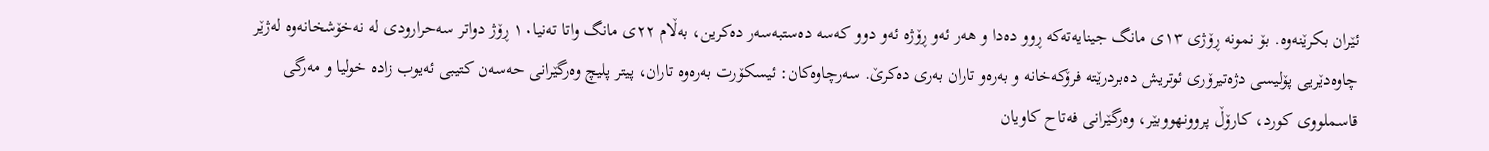ئێران بکرێنەوە. بۆ نمونە ڕۆژی ١٣ی مانگ جینایەتەکە ڕوو دەدا و هەر ئەو ڕۆژە ئەو دوو کەسە دەستبەسەر دەکرین، بەڵام ٢٢ی مانگ واتا تەنیا١٠ ڕۆژ دواتر سەحرارودی لە نەخۆشخانەوە لەژێر چاوەدێریی پۆلیسی دژەتیرۆری ئوتریش دەبردرێتە فرۆکەخانە و بەرەو تاران بەری دەکرێ. سەرچاوەکان: ئیسکۆرت بەرەوە تاران، پیتر پلیچ وەرگێرانی حەسەن کتیبی ئەیوب زادە خولیا و مەرگی قاسملووی کورد، کارۆڵ پروونهووبێر، وەرگێرانی فەتاح کاویان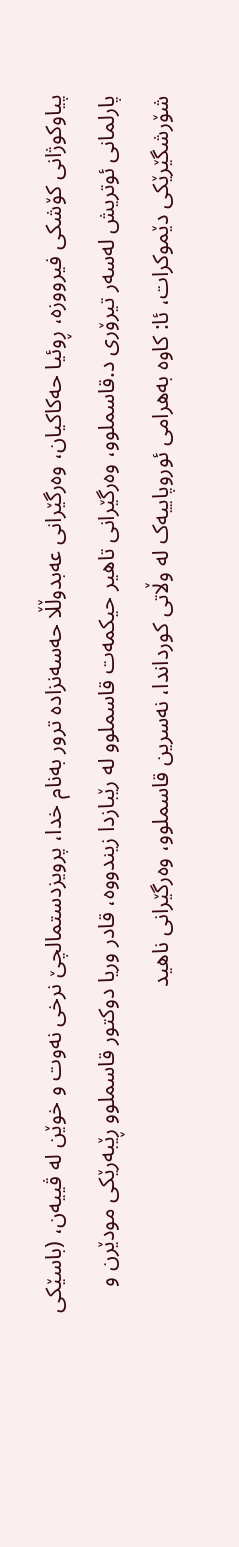پیاوکوژانی کۆشکی فیرووزە، ڕوئیا حەکاکیان، وەرگێرانی عەبدوڵڵا حەسەنزادە ترور بەنام خدا، پرویزدستمالچێ نرخی نه‌وت و خوێن له ڤییه‌ن، (باسێکی پارلمانی ئوتریش لەسەر تیرۆری د.قاسملوو، وەرگێرانی تاهیر حیکمەت قاسملوو لە رێبازدا زیندووە، قادر وریا دوکتور قاسملوو ڕێبەرێکی مودێرن و شۆرشگێرێکی دێموکرات، ئا: کاوە بەهرامی ئوروپاییەک لە وڵاتی کورداندا، نەسرین قاسملوو، وەرگێرانی ناهید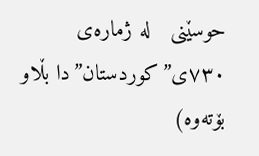حوسێنی   لە ژمارەی ٧٣٠ی”کوردستان”دا بڵاو بۆتەوە)